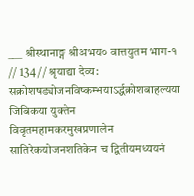___ श्रीस्थानाङ्ग श्रीअभय० वात्तयुतम भाग-१ // 134 // श्रृयाद्या देव्य: सक्रोशषड्योजनविष्कम्भयाऽर्द्धक्रोशबाहल्यया जिबिकया युक्तेन विवृतमहामकरमुखप्रणालेन सातिरेकयोजनशतिकेन च द्वितीयमध्ययनं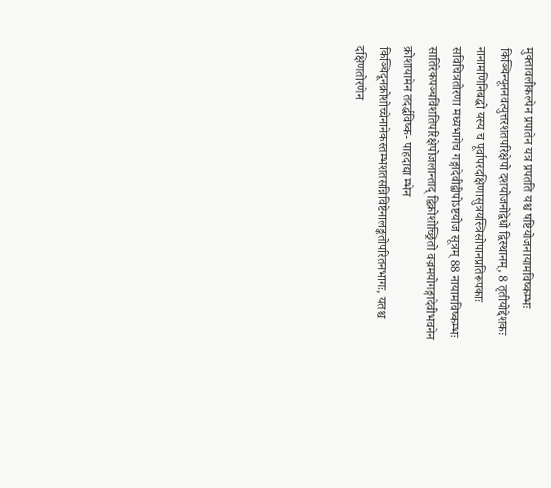मुक्तावलीकल्पेन प्रपातेन यत्र प्रपतति यश्च षष्टियोजनायामविष्कम्भः किञ्चिन्यूननवत्युत्तरशतपरिक्षेपो दशयोजनोद्वेधो द्विस्थानम्, 8 तृतीयोद्देशकः नानामणिनिबद्धो यस्य च पूर्वापरदक्षिणासुत्रयस्त्रिसोपानप्रतिरूपकाः सविचित्रतोरणा मध्यभागेच गङ्गादेवीद्वीपोऽष्टयोज सूत्रम् 88 नायामविष्कम्भः सातिरेकपञ्चविंशतिपरिक्षेपोजलान्ताद् द्विक्रोशोच्छ्रितो वज्रमयोगङ्गादेवीभवनेन क्रोशायामेन तदर्द्धविष्क- पाहदाद्या म्भेन किञ्चिदूनक्रोशोच्चेनानेकस्तम्भशतसन्निविष्टेनालङ्कतोपरितनभागः, यतश्च दक्षिणतोरणेन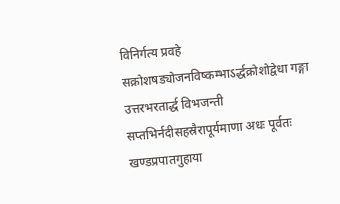विनिर्गत्य प्रवहे सक्रोशषड्योजनविष्कम्भाऽर्द्धक्रोशोद्वेधा गङ्गा उत्तरभरतार्द्ध विभजन्ती सप्तभिर्नदीसहस्रैरापूर्यमाणा अधः पूर्वतः खण्डप्रपातगुहाया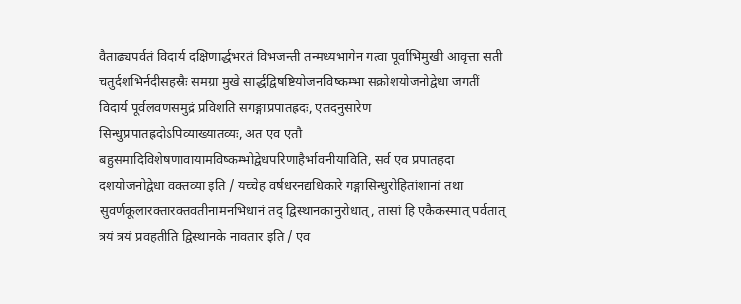वैताढ्यपर्वतं विदार्य दक्षिणार्द्धभरतं विभजन्ती तन्मध्यभागेन गत्वा पूर्वाभिमुखी आवृत्ता सती चतुर्दशभिर्नदीसहस्रैः समग्रा मुखे सार्द्धद्विषष्टियोजनविष्कम्भा सक्रोशयोजनोद्वेधा जगतीं विदार्य पूर्वलवणसमुद्रं प्रविशति सगङ्गाप्रपातह्रदः, एतदनुसारेण सिन्धुप्रपातह्रदोऽपिव्याख्यातव्यः, अत एव एतौ बहुसमादिविशेषणावायामविष्कम्भोद्वेधपरिणाहैर्भावनीयाविति, सर्व एव प्रपातहदा दशयोजनोद्वेधा वक्तव्या इति / यच्चेह वर्षधरनद्यधिकारे गङ्गासिन्धुरोहितांशानां तथा सुवर्णकूलारक्तारक्तवतीनामनभिधानं तद् द्विस्थानकानुरोधात्, तासां हि एकैकस्मात् पर्वतात् त्रयं त्रयं प्रवहतीति द्विस्थानके नावतार इति / एव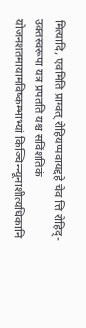मित्यादि, एवमिति प्राग्वत् रोहियप्पवायद्दहे चेव त्ति रोहिद्- उक्तस्वरूपा यत्र प्रपतति यश्च सविंशतिकं योजनशतमायामविष्कम्भाभ्यां किञ्चिन्न्यूनाशीत्यधिकानि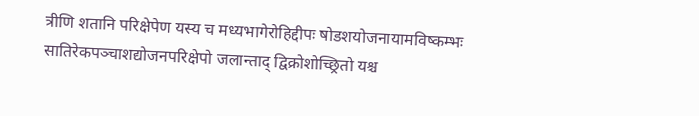त्रीणि शतानि परिक्षेपेण यस्य च मध्यभागेरोहिद्दीपः षोडशयोजनायामविष्कम्भः सातिरेकपञ्चाशद्योजनपरिक्षेपो जलान्ताद् द्विक्रोशोच्छ्रितो यश्च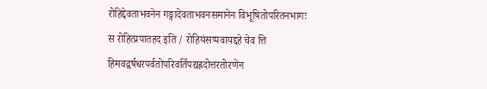रोहिद्देवताभवनेन गङ्गादेवताभवनसमानेन विभूषितोपरितनभागः स रोहित्प्रपातहद इति / रोहियंसप्पवायद्दहे चेव त्ति हिमवद्वर्षधरपर्वतोपरिवर्तिपद्यह्रदोत्तरतोरणेन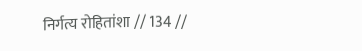निर्गत्य रोहितांशा // 134 //